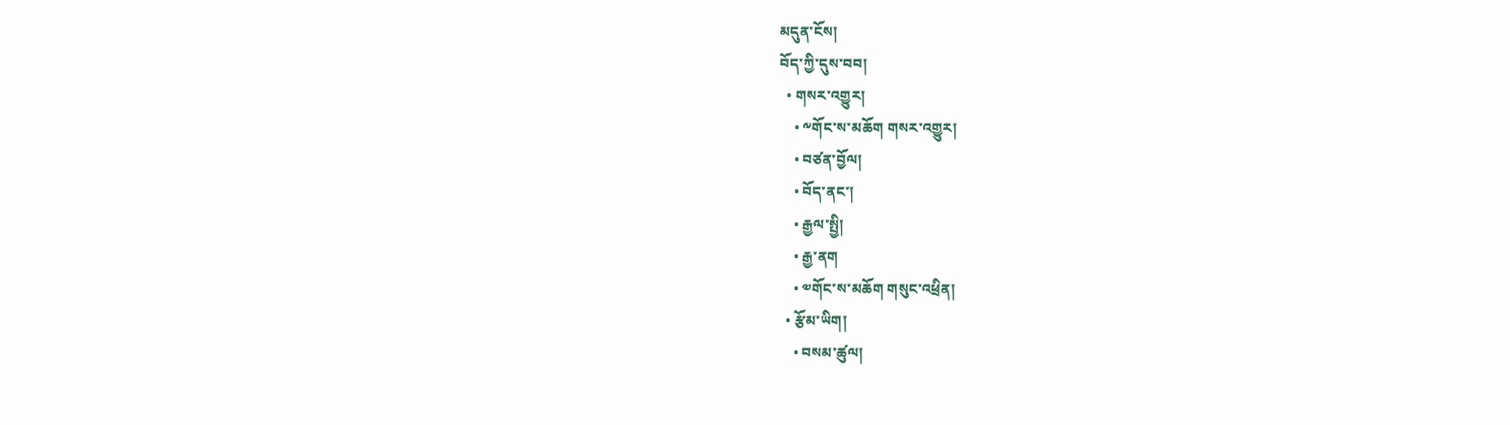མདུན་ངོས།
བོད་ཀྱི་དུས་བབ།
  • གསར་འགྱུར།
    • ༸གོང་ས་མཆོག གསར་འགྱུར།
    • བཙན་བྱོལ།
    • བོད་ནང་།
    • རྒྱལ་སྤྱི།
    • རྒྱ་ནག
    • ༧གོང་ས་མཆོག གསུང་འཕྲིན།
  • རྩོམ་ཡིག།
    • བསམ་ཚུལ།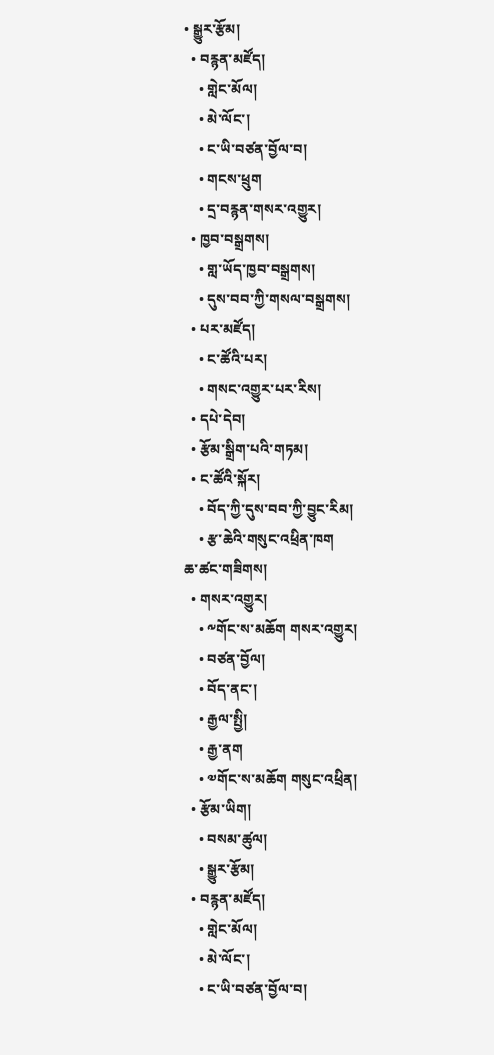• སྒྱུར་རྩོམ།
  • བརྙན་མཛོད།
    • གླེང་མོལ།
    • མེ་ལོང་།
    • ང་ཡི་བཙན་བྱོལ་བ།
    • གངས་ཕྲུག
    • དྲ་བརྙན་གསར་འགྱུར།
  • ཁྱབ་བསྒྲགས།
    • གླ་ཡོད་ཁྱབ་བསྒྲགས།
    • དུས་བབ་ཀྱི་གསལ་བསྒྲགས།
  • པར་མཛོད།
    • ང་ཚོའི་པར།
    • གསང་འགྱུར་པར་རིས།
  • དཔེ་དེབ།
  • རྩོམ་སྒྲིག་པའི་གཏམ།
  • ང་ཚོའི་སྐོར།
    • བོད་ཀྱི་དུས་བབ་ཀྱི་བྱུང་རིམ།
    • རྩ་ཆེའི་གསུང་འཕྲིན་ཁག
ཆ་ཚང་གཟིགས།
  • གསར་འགྱུར།
    • ༸གོང་ས་མཆོག གསར་འགྱུར།
    • བཙན་བྱོལ།
    • བོད་ནང་།
    • རྒྱལ་སྤྱི།
    • རྒྱ་ནག
    • ༧གོང་ས་མཆོག གསུང་འཕྲིན།
  • རྩོམ་ཡིག།
    • བསམ་ཚུལ།
    • སྒྱུར་རྩོམ།
  • བརྙན་མཛོད།
    • གླེང་མོལ།
    • མེ་ལོང་།
    • ང་ཡི་བཙན་བྱོལ་བ།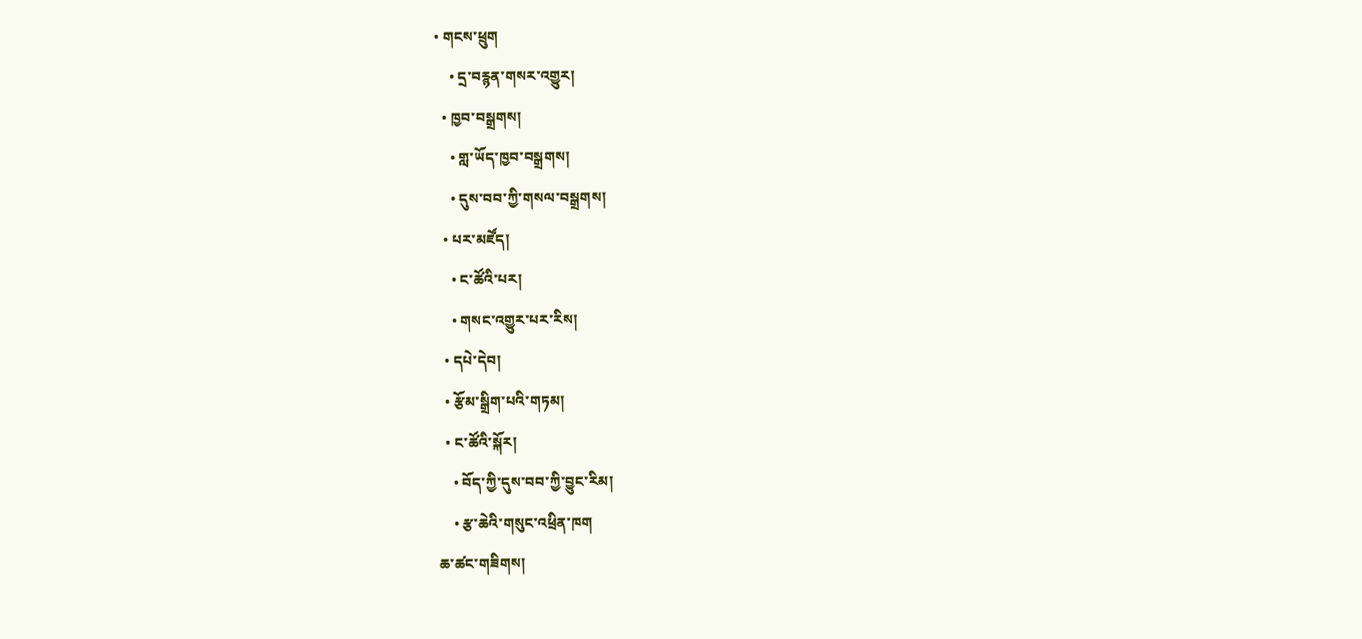• གངས་ཕྲུག
    • དྲ་བརྙན་གསར་འགྱུར།
  • ཁྱབ་བསྒྲགས།
    • གླ་ཡོད་ཁྱབ་བསྒྲགས།
    • དུས་བབ་ཀྱི་གསལ་བསྒྲགས།
  • པར་མཛོད།
    • ང་ཚོའི་པར།
    • གསང་འགྱུར་པར་རིས།
  • དཔེ་དེབ།
  • རྩོམ་སྒྲིག་པའི་གཏམ།
  • ང་ཚོའི་སྐོར།
    • བོད་ཀྱི་དུས་བབ་ཀྱི་བྱུང་རིམ།
    • རྩ་ཆེའི་གསུང་འཕྲིན་ཁག
ཆ་ཚང་གཟིགས།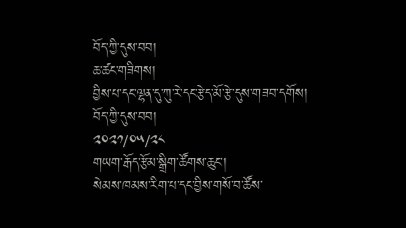བོད་ཀྱི་དུས་བབ།
ཆ་ཚང་གཟིགས།
བྱིས་པ་དང་ལྷན་དུ་ཀུ་རེ་དང་རྩེད་མོ་རྩེ་དུས་གཟབ་དགོས།
བོད་ཀྱི་དུས་བབ།
༢༠༢༡/༠༥/༢༨
གཡག་རྒོད་རྩོམ་སྒྲིག་ཚོགས་ཆུང་།
སེམས་ཁམས་རིག་པ་དང་བྱིས་གསོ་བ་ཚོས་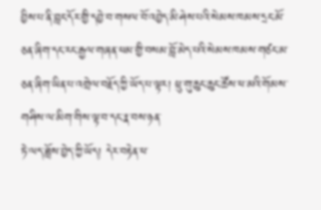བྱིས་པ་ནི་བླང་དོར་གྱི་དབྱེ་བ་གསལ་བོ་འབྱེད་མི་ཤེས་པའི་སེམས་ཁམས་དྲང་མོ་ཅན་ཞིག་དང་རང་རྒྱལ་གཞན་ཕམ་གྱི་བསམ་བློ་མེད་པའི་སེམས་ཁམས་གཙང་མ་ཅན་ཞིག་ཡིན་པ་འགྲེལ་བརྗོད་ཀྱི་ཡོད་པ་ལྟར། ཕྲུ་གུ་ཆུང་ཆུང་ཚོས་ཕ་མའི་གོམས་གཤིས་ལ་མིག་གིས་ལྟ་བ་དང་རྣ་བས་ཉན་
ཏེ་ལད་ཟློས་བྱེད་ཀྱི་ཡོད། དེར་བརྟེན་ཕ་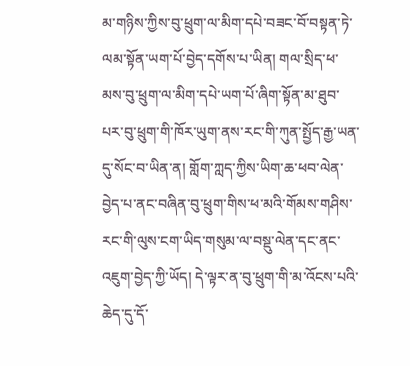མ་གཉིས་ཀྱིས་བུ་ཕྲུག་ལ་མིག་དཔེ་བཟང་བོ་བསྟན་ཏེ་ལམ་སྟོན་ཡག་པོ་བྱེད་དགོས་པ་ཡིན། གལ་སྲིད་ཕ་མས་བུ་ཕྲུག་ལ་མིག་དཔེ་ཡག་པོ་ཞིག་སྟོན་མ་ཐུབ་པར་བུ་ཕྲུག་གི་ཁོར་ཡུག་ནས་རང་གི་ཀུན་སྤྱོད་རྒྱ་ཡན་དུ་སོང་བ་ཡིན་ན། གློག་ཀླད་ཀྱིས་ཡིག་ཆ་ཕབ་ལེན་བྱེད་པ་ནང་བཞིན་བུ་ཕྲུག་གིས་ཕ་མའི་གོམས་གཤིས་རང་གི་ལུས་ངག་ཡིད་གསུམ་ལ་བསྡུ་ལེན་དང་ནང་འཇུག་བྱེད་ཀྱི་ཡོད། དེ་ལྟར་ན་བུ་ཕྲུག་གི་མ་འོངས་པའི་ཆེད་དུ་དོ་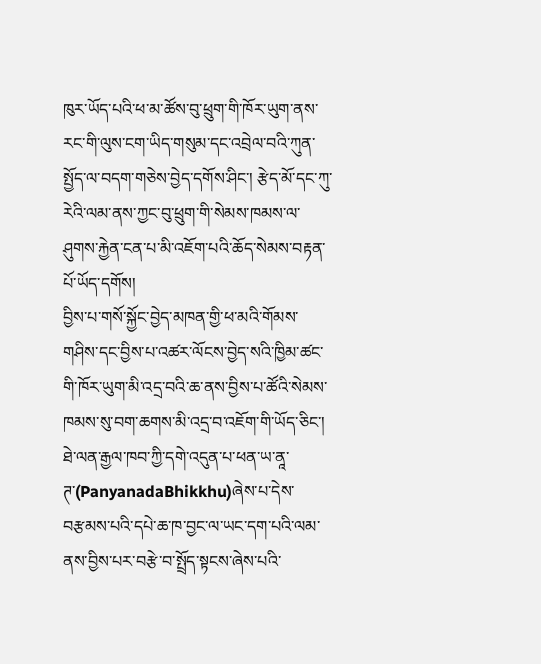ཁུར་ཡོད་པའི་ཕ་མ་ཚོས་བུ་ཕྲུག་གི་ཁོར་ཡུག་ནས་རང་གི་ལུས་ངག་ཡིད་གསུམ་དང་འབྲེལ་བའི་ཀུན་སྤྱོད་ལ་བདག་གཅེས་བྱེད་དགོས་ཤིང་། རྩེད་མོ་དང་ཀུ་རེའི་ལམ་ནས་ཀྱང་བུ་ཕྲུག་གི་སེམས་ཁམས་ལ་ཤུགས་རྐྱེན་ངན་པ་མི་འཇོག་པའི་ཆོད་སེམས་བརྟན་པོ་ཡོད་དགོས།
བྱིས་པ་གསོ་སྐྱོང་བྱེད་མཁན་གྱི་ཕ་མའི་གོམས་གཤིས་དང་བྱིས་པ་འཚར་ལོངས་བྱེད་སའི་ཁྱིམ་ཚང་གི་ཁོར་ཡུག་མི་འདྲ་བའི་ཆ་ནས་བྱིས་པ་ཚོའི་སེམས་ཁམས་སུ་བག་ཆགས་མི་འདྲ་བ་འཇོག་གི་ཡོད་ཅིང་། ཐེ་ལན་རྒྱལ་ཁབ་ཀྱི་དགེ་འདུན་པ་ཕན་ཡ་ནཱ་ཊ་(PanyanadaBhikkhu)ཞེས་པ་དེས་བརྩམས་པའི་དཔེ་ཆ་ཁ་བྱང་ལ་ཡང་དག་པའི་ལམ་ནས་བྱིས་པར་བརྩེ་བ་སྤྲོད་སྟངས་ཞེས་པའི་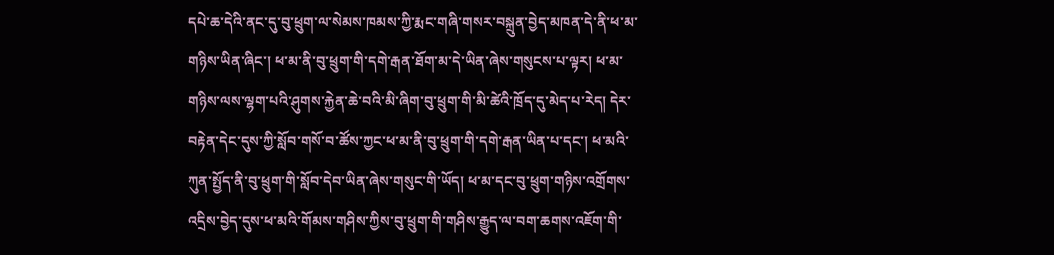དཔེ་ཆ་དེའི་ནང་དུ་བུ་ཕྲུག་ལ་སེམས་ཁམས་ཀྱི་རྨང་གཞི་གསར་བསྐྲུན་བྱེད་མཁན་དེ་ནི་ཕ་མ་གཉིས་ཡིན་ཞིང་། ཕ་མ་ནི་བུ་ཕྲུག་གི་དགེ་རྒན་ཐོག་མ་དེ་ཡིན་ཞེས་གསུངས་པ་ལྟར། ཕ་མ་གཉིས་ལས་ལྷག་པའི་ཤུགས་རྐྱེན་ཆེ་བའི་མི་ཞིག་བུ་ཕྲུག་གི་མི་ཚེའི་ཁྲོད་དུ་མེད་པ་རེད། དེར་བརྟེན་དེང་དུས་ཀྱི་སློབ་གསོ་བ་ཚོས་ཀྱང་ཕ་མ་ནི་བུ་ཕྲུག་གི་དགེ་རྒན་ཡིན་པ་དང་། ཕ་མའི་ཀུན་སྤྱོད་ནི་བུ་ཕྲུག་གི་སློབ་དེབ་ཡིན་ཞེས་གསུང་གི་ཡོད། ཕ་མ་དང་བུ་ཕྲུག་གཉིས་འགྲོགས་འདྲིས་བྱེད་དུས་ཕ་མའི་གོམས་གཤིས་ཀྱིས་བུ་ཕྲུག་གི་གཤིས་རྒྱུད་ལ་བག་ཆགས་འཇོག་གི་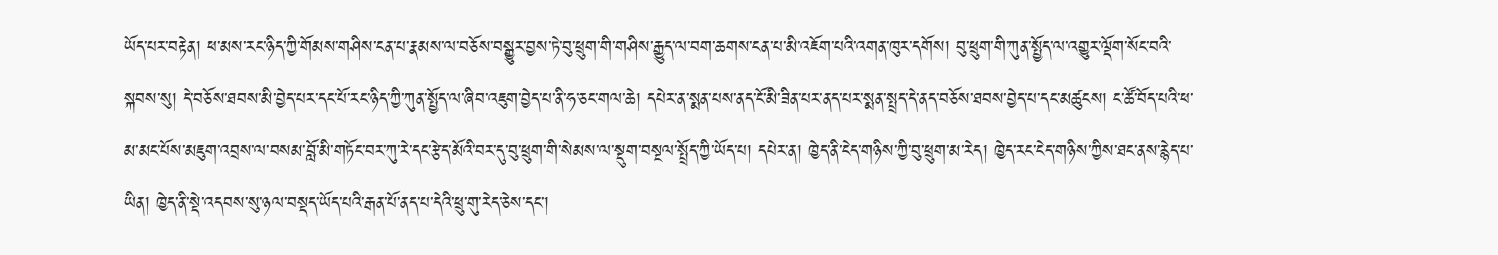ཡོད་པར་བརྟེན། ཕ་མས་རང་ཉིད་ཀྱི་གོམས་གཤིས་ངན་པ་རྣམས་ལ་བཅོས་བསྒྱུར་བྱས་ཏེ་བུ་ཕྲུག་གི་གཤིས་རྒྱུད་ལ་བག་ཆགས་ངན་པ་མི་འཇོག་པའི་འགན་ཁུར་དགོས། བུ་ཕྲུག་གི་ཀུན་སྤྱོད་ལ་འགྱུར་ལྡོག་སོང་བའི་སྐབས་སུ། དེ་བཅོས་ཐབས་མི་བྱེད་པར་དང་པོ་རང་ཉིད་ཀྱི་ཀུན་སྤྱོད་ལ་ཞིབ་འཇུག་བྱེད་པ་ནི་ཧ་ཅང་གལ་ཆེ། དཔེར་ན་སྨན་པས་ནད་ངོ་མི་ཟིན་པར་ནད་པར་སྨན་སྤྲད་དེ་ནད་བཅོས་ཐབས་བྱེད་པ་དང་མཚུངས། ང་ཚོ་བོད་པའི་ཕ་མ་མང་པོས་མཇུག་འབྲས་ལ་བསམ་བློ་མི་གཏོང་བར་ཀུ་རེ་དང་རྩེད་མོའི་བར་དུ་བུ་ཕྲུག་གི་སེམས་ལ་སྡུག་བསྔལ་སྤྲོད་ཀྱི་ཡོད་པ། དཔེར་ན། ཁྱེད་ནི་ངེད་གཉིས་ཀྱི་བུ་ཕྲུག་མ་རེད། ཁྱེད་རང་ངེད་གཉིས་ཀྱིས་ཐང་ནས་རྙེད་པ་ཡིན། ཁྱེད་ནི་སྡེ་འདབས་སུ་ཉལ་བསྡད་ཡོད་པའི་རྒན་པོ་ནད་པ་དེའི་ཕྲུ་གུ་རེད་ཅེས་དང་།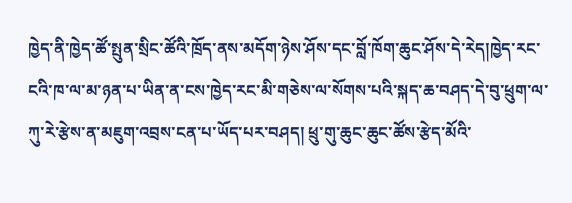ཁྱེད་ནི་ཁྱེད་ཚོ་སྤུན་སྲིང་ཚོའི་ཁྲོད་ནས་མདོག་ཉེས་ཤོས་དང་བློ་ཁོག་ཆུང་ཤོས་དེ་རེད།ཁྱེད་རང་ངའི་ཁ་ལ་མ་ཉན་པ་ཡིན་ན་ངས་ཁྱེད་རང་མི་གཅེས་ལ་སོགས་པའི་སྐད་ཆ་བཤད་དེ་བུ་ཕྲུག་ལ་ཀུ་རེ་རྩེས་ན་མཇུག་འབྲས་ངན་པ་ཡོད་པར་བཤད། ཕྲུ་གུ་ཆུང་ཆུང་ཚོས་རྩེད་མོའི་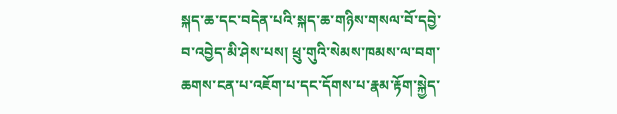སྐད་ཆ་དང་བདེན་པའི་སྐད་ཆ་གཉིས་གསལ་བོ་དབྱེ་བ་འབྱེད་མི་ཤེས་པས། ཕྲུ་གུའི་སེམས་ཁམས་ལ་བག་ཆགས་ངན་པ་འཇོག་པ་དང་དོགས་པ་རྣམ་རྟོག་སྐྱེད་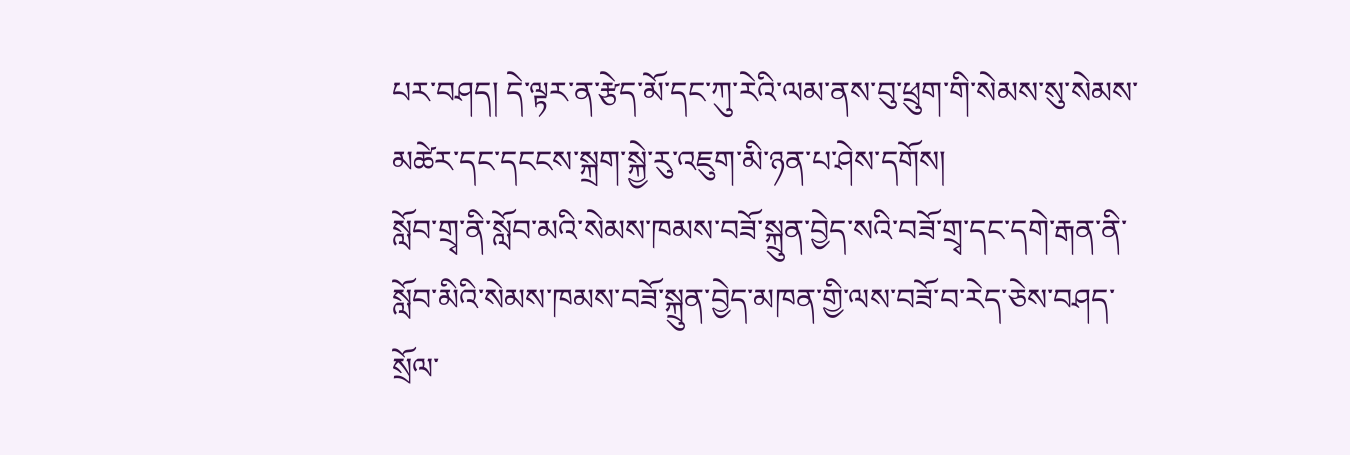པར་བཤད། དེ་ལྟར་ན་རྩེད་མོ་དང་ཀུ་རེའི་ལམ་ནས་བུ་ཕྲུག་གི་སེམས་སུ་སེམས་མཚེར་དང་དངངས་སྐྲག་སྐྱེ་རུ་འཇུག་མི་ཉན་པ་ཤེས་དགོས།
སློབ་གྲྭ་ནི་སློབ་མའི་སེམས་ཁམས་བཟོ་སྐྲུན་བྱེད་སའི་བཟོ་གྲྭ་དང་དགེ་རྒན་ནི་སློབ་མིའི་སེམས་ཁམས་བཟོ་སྐྲུན་བྱེད་མཁན་གྱི་ལས་བཟོ་བ་རེད་ཅེས་བཤད་སྲོལ་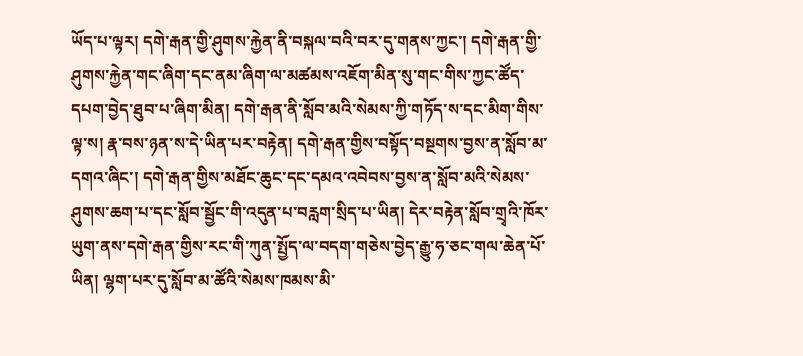ཡོད་པ་ལྟར། དགེ་རྒན་གྱི་ཤུགས་རྐྱེན་ནི་བསྐལ་བའི་བར་དུ་གནས་ཀྱང་། དགེ་རྒན་གྱི་ཤུགས་རྐྱེན་གང་ཞིག་དང་ནམ་ཞིག་ལ་མཚམས་འཇོག་མིན་སུ་གང་གིས་ཀྱང་ཚོད་དཔག་བྱེད་ཐུབ་པ་ཞིག་མིན། དགེ་རྒན་ནི་སློབ་མའི་སེམས་ཀྱི་གཏོད་ས་དང་མིག་གིས་ལྟ་ས། རྣ་བས་ཉན་ས་དེ་ཡིན་པར་བརྟེན། དགེ་རྒན་གྱིས་བསྟོད་བསྔགས་བྱས་ན་སློབ་མ་དགའ་ཞིང་། དགེ་རྒན་གྱིས་མཐོང་ཆུང་དང་དམའ་འབེབས་བྱས་ན་སློབ་མའི་སེམས་ཤུགས་ཆག་པ་དང་སློབ་སྦྱོང་གི་འདུན་པ་བརླག་སྲིད་པ་ཡིན། དེར་བརྟེན་སློབ་གྲྭའི་ཁོར་ཡུག་ནས་དགེ་རྒན་གྱིས་རང་གི་ཀུན་སྤྱོད་ལ་བདག་གཅེས་བྱེད་རྒྱུ་ཧ་ཅང་གལ་ཆེན་པོ་ཡིན། ལྷག་པར་དུ་སློབ་མ་ཚོའི་སེམས་ཁམས་མི་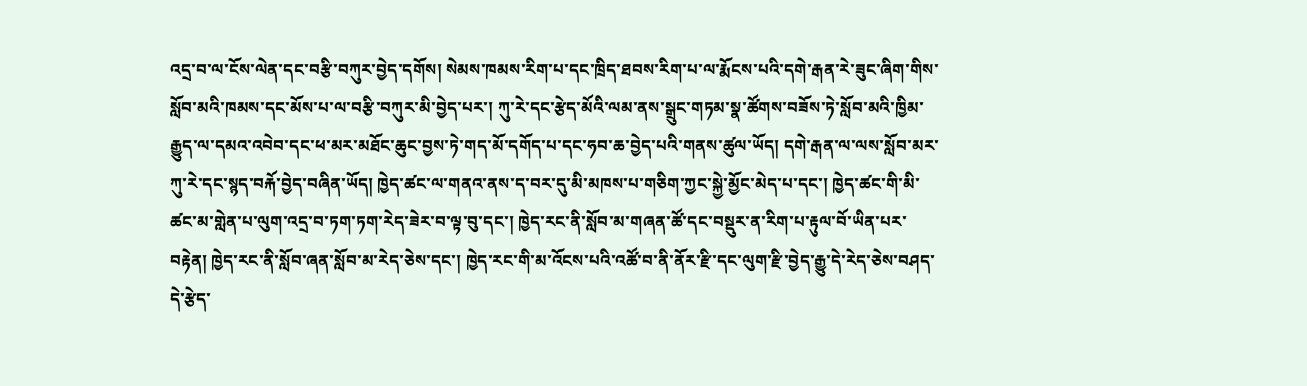འདྲ་བ་ལ་ངོས་ལེན་དང་བརྩི་བཀུར་བྱེད་དགོས། སེམས་ཁམས་རིག་པ་དང་ཁྲིད་ཐབས་རིག་པ་ལ་རྨོངས་པའི་དགེ་རྒན་རེ་ཟུང་ཞིག་གིས་སློབ་མའི་ཁམས་དང་མོས་པ་ལ་བརྩི་བཀུར་མི་བྱེད་པར་། ཀུ་རེ་དང་རྩེད་མོའི་ལམ་ནས་སྒྲུང་གཏམ་སྣ་ཚོགས་བཟོས་ཏེ་སློབ་མའི་ཁྱིམ་རྒྱུད་ལ་དམའ་འབེབ་དང་ཕ་མར་མཐོང་ཆུང་བྱས་ཏེ་གད་མོ་དགོད་པ་དང་ཧབ་ཆ་བྱེད་པའི་གནས་ཚུལ་ཡོད། དགེ་རྒན་ལ་ལས་སློབ་མར་ཀུ་རེ་དང་སྙད་བརྐོ་བྱེད་བཞིན་ཡོད། ཁྱེད་ཚང་ལ་གནའ་ནས་ད་བར་དུ་མི་མཁས་པ་གཅིག་ཀྱང་སྐྱེ་མྱོང་མེད་པ་དང་། ཁྱེད་ཚང་གི་མི་ཚང་མ་གླེན་པ་ལུག་འདྲ་བ་ཏག་ཏག་རེད་ཟེར་བ་ལྟ་བུ་དང་། ཁྱེད་རང་ནི་སློབ་མ་གཞན་ཚོ་དང་བསྡུར་ན་རིག་པ་རྟུལ་བོ་ཡིན་པར་བརྟེན། ཁྱེད་རང་ནི་སློབ་ཞན་སློབ་མ་རེད་ཅེས་དང་། ཁྱེད་རང་གི་མ་འོངས་པའི་འཚོ་བ་ནི་ནོར་རྫི་དང་ལུག་རྫི་བྱེད་རྒྱུ་དེ་རེད་ཅེས་བཤད་དེ་རྩེད་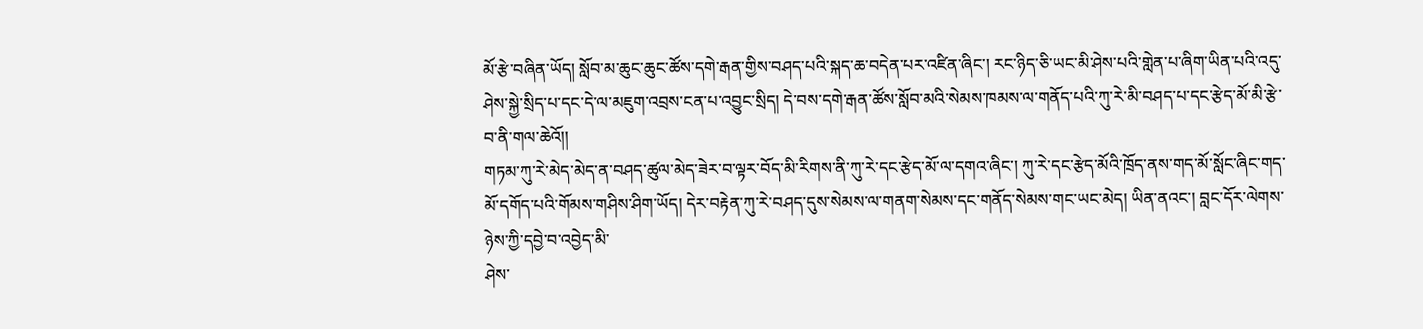མོ་རྩེ་བཞིན་ཡོད། སློབ་མ་ཆུང་ཆུང་ཚོས་དགེ་རྒན་གྱིས་བཤད་པའི་སྐད་ཆ་བདེན་པར་འཛིན་ཞིང་། རང་ཉིད་ཅི་ཡང་མི་ཤེས་པའི་གླེན་པ་ཞིག་ཡིན་པའི་འདུ་ཤེས་སྐྱེ་སྲིད་པ་དང་དེ་ལ་མཇུག་འབྲས་ངན་པ་འབྱུང་སྲིད། དེ་བས་དགེ་རྒན་ཚོས་སློབ་མའི་སེམས་ཁམས་ལ་གནོད་པའི་ཀུ་རེ་མི་བཤད་པ་དང་རྩེད་མོ་མི་རྩེ་བ་ནི་གལ་ཆེའོ།།
གཏམ་ཀུ་རེ་མེད་མེད་ན་བཤད་ཚུལ་མེད་ཟེར་བ་ལྟར་བོད་མི་རིགས་ནི་ཀུ་རེ་དང་རྩེད་མོ་ལ་དགའ་ཞིང་། ཀུ་རེ་དང་རྩེད་མོའི་ཁྲོད་ནས་གད་མོ་སློང་ཞིང་གད་མོ་དགོད་པའི་གོམས་གཤིས་ཤིག་ཡོད། དེར་བརྟེན་ཀུ་རེ་བཤད་དུས་སེམས་ལ་གནག་སེམས་དང་གནོད་སེམས་གང་ཡང་མེད། ཡིན་ནའང་། བླང་དོར་ལེགས་ཉེས་ཀྱི་དབྱེ་བ་འབྱེད་མི་
ཤེས་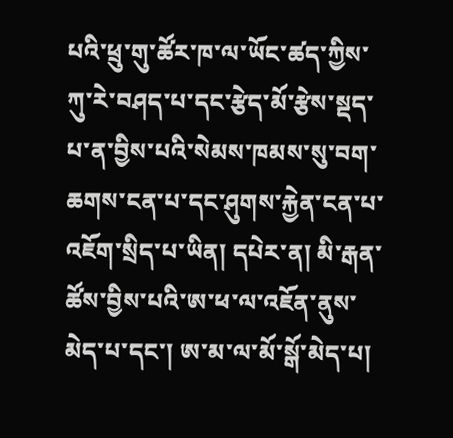པའི་ཕྲུ་གུ་ཚོར་ཁ་ལ་ཡོང་ཚད་ཀྱིས་ཀུ་རེ་བཤད་པ་དང་རྩེད་མོ་རྩེས་སྡད་པ་ན་བྱིས་པའི་སེམས་ཁམས་སུ་བག་ཆགས་ངན་པ་དང་ཤུགས་རྐྱེན་ངན་པ་འཇོག་སྲིད་པ་ཡིན། དཔེར་ན། མི་རྒན་ཚོས་བྱིས་པའི་ཨ་ཕ་ལ་འཇོན་ནུས་མེད་པ་དང་། ཨ་མ་ལ་མོ་སྒོ་མེད་པ།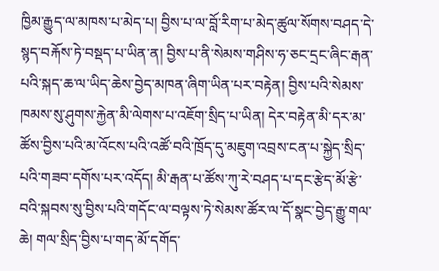ཁྱིམ་རྒྱུད་ལ་མཁས་པ་མེད་པ། བྱིས་པ་ལ་བློ་རིག་པ་མེད་ཚུལ་སོགས་བཤད་དེ་སྙད་བརྐོས་ཏེ་བསྡད་པ་ཡིན་ན། བྱིས་པ་ནི་སེམས་གཤིས་ཧ་ཅང་དྲང་ཞིང་རྒན་པའི་སྐད་ཆ་ལ་ཡིད་ཆེས་བྱེད་མཁན་ཞིག་ཡིན་པར་བརྟེན། བྱིས་པའི་སེམས་ཁམས་སུ་ཤུགས་རྐྱེན་མི་ལེགས་པ་འཇོག་སྲིད་པ་ཡིན། དེར་བརྟེན་མི་དར་མ་ཚོས་བྱིས་པའི་མ་འོངས་པའི་འཚོ་བའི་ཁྲོད་དུ་མཇུག་འབྲས་ངན་པ་སྐྱེད་སྲིད་པའི་གཟབ་དགོས་པར་འདོད། མི་རྒན་པ་ཚོས་ཀུ་རེ་བཤད་པ་དང་རྩེད་མོ་རྩེ་བའི་སྐབས་སུ་བྱིས་པའི་གདོང་ལ་བལྟས་ཏེ་སེམས་ཚོར་ལ་དོ་སྣང་བྱེད་རྒྱུ་གལ་ཆེ། གལ་སྲིད་བྱིས་པ་གད་མོ་དགོད་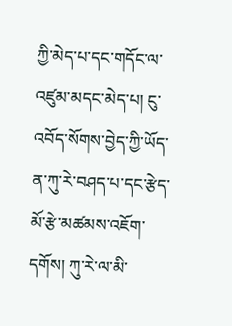ཀྱི་མེད་པ་དང་གདོང་ལ་འཛུམ་མདང་མེད་པ། ངུ་འབོད་སོགས་བྱེད་ཀྱི་ཡོད་ན་ཀུ་རེ་བཤད་པ་དང་རྩེད་མོ་རྩེ་མཚམས་འཇོག་དགོས། ཀུ་རེ་ལ་མི་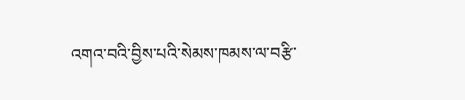འགའ་བའི་བྱིས་པའི་སེམས་ཁམས་ལ་བརྩི་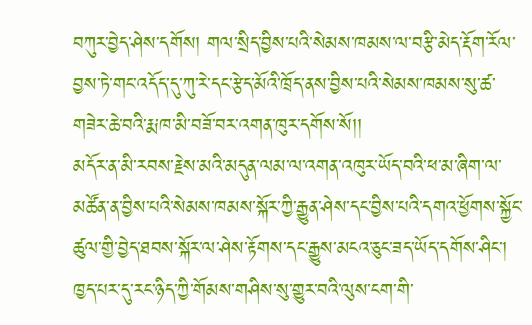བཀུར་བྱེད་ཤེས་དགོས། གལ་སྲིད་བྱིས་པའི་སེམས་ཁམས་ལ་བརྩི་མེད་རྡོག་རོལ་བྱས་ཏེ་གང་འདོད་དུ་ཀུ་རེ་དང་རྩེད་མོའི་ཁྲོད་ནས་བྱིས་པའི་སེམས་ཁམས་སུ་ཚ་གཟེར་ཆེ་བའི་རྨ་ཁ་མི་བཟོ་བར་འགན་ཁུར་དགོས་སོ།།
མདོར་ན་མི་རབས་རྗེས་མའི་མདུན་ལམ་ལ་འགན་འཁུར་ཡོད་བའི་ཕ་མ་ཞིག་ལ་མཚོན་ན་བྱིས་པའི་སེམས་ཁམས་སྐོར་ཀྱི་རྒྱུན་ཤེས་དང་བྱིས་པའི་དགའ་ཕྱོགས་སྐྱོང་ཚུལ་གྱི་བྱེད་ཐབས་སྐོར་ལ་ཤེས་རྟོགས་དང་རྒྱུས་མངའ་ཅུང་ཟད་ཡོད་དགོས་ཤིང་། ཁྱད་པར་དུ་རང་ཉིད་ཀྱི་གོམས་གཤིས་སུ་གྱུར་བའི་ལུས་ངག་གི་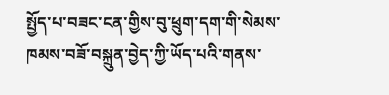སྤྱོད་པ་བཟང་ངན་གྱིས་བུ་ཕྲུག་དག་གི་སེམས་ཁམས་བཟོ་བསྐྲུན་བྱེད་ཀྱི་ཡོད་པའི་གནས་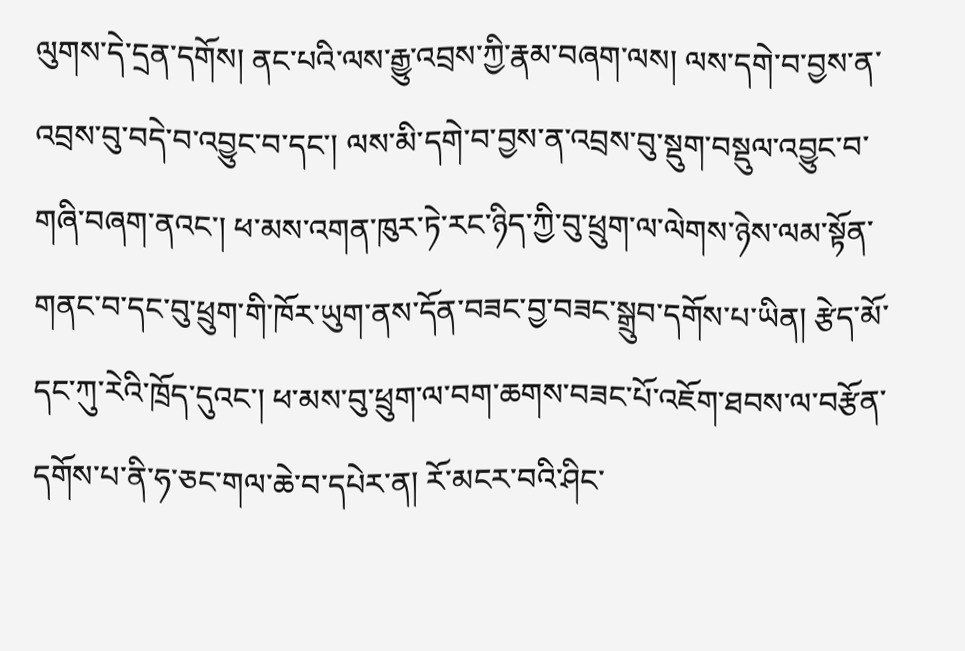ལུགས་དེ་དྲན་དགོས། ནང་པའི་ལས་རྒྱུ་འབྲས་ཀྱི་རྣམ་བཞག་ལས། ལས་དགེ་བ་བྱས་ན་འབྲས་བུ་བདེ་བ་འབྱུང་བ་དང་། ལས་མི་དགེ་བ་བྱས་ན་འབྲས་བུ་སྡུག་བསྡུལ་འབྱུང་བ་གཞི་བཞག་ནའང་། ཕ་མས་འགན་ཁུར་ཏེ་རང་ཉིད་ཀྱི་བུ་ཕྲུག་ལ་ལེགས་ཉེས་ལམ་སྟོན་གནང་བ་དང་བུ་ཕྲུག་གི་ཁོར་ཡུག་ནས་དོན་བཟང་བྱ་བཟང་སྒྲུབ་དགོས་པ་ཡིན། རྩེད་མོ་དང་ཀུ་རེའི་ཁྲོད་དུའང་། ཕ་མས་བུ་ཕྲུག་ལ་བག་ཆགས་བཟང་པོ་འཇོག་ཐབས་ལ་བརྩོན་དགོས་པ་ནི་ཧ་ཅང་གལ་ཆེ་བ་དཔེར་ན། རོ་མངར་བའི་ཤིང་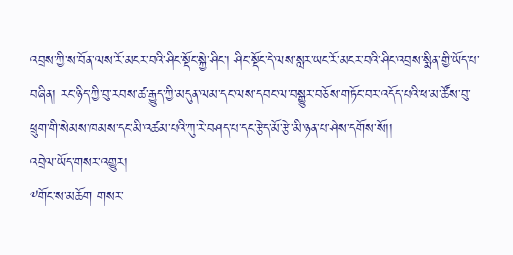འབྲས་ཀྱི་ས་བོན་ལས་རོ་མངར་བའི་ཤིང་སྡོང་སྐྱེ་ཤིང་། ཤིང་སྡོང་དེ་ལས་སླར་ཡང་རོ་མངར་བའི་ཤིང་འབྲས་སྨིན་གྱི་ཡོད་པ་བཞིན། རང་ཉིད་ཀྱི་བུ་རབས་ཚ་རྒྱུད་ཀྱི་མདུན་ལམ་དང་ལས་དབང་ལ་བསྒྱུར་བཅོས་གཏོང་བར་འདོད་པའི་ཕ་མ་ཚོས་བུ་ཕྲུག་གི་སེམས་ཁམས་དང་མི་འཚམ་པའི་ཀུ་རེ་བཤད་པ་དང་རྩེད་མོ་རྩེ་མི་ཉན་པ་ཤེས་དགོས་སོ།།
འབྲེལ་ཡོད་གསར་འགྱུར།
༸གོང་ས་མཆོག གསར་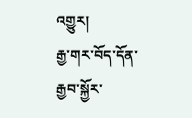འགྱུར།
རྒྱ་གར་བོད་དོན་རྒྱབ་སྐྱོར་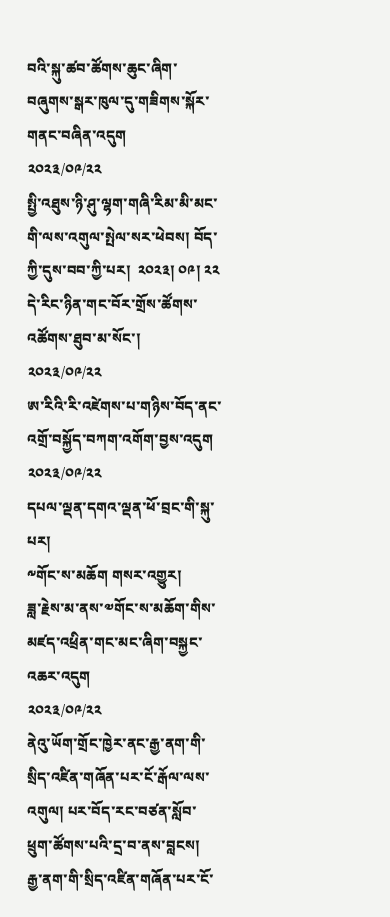བའི་སྐུ་ཚབ་ཚོགས་ཆུང་ཞིག་བཞུགས་སྒར་ཁུལ་དུ་གཟིགས་སྐོར་གནང་བཞིན་འདུག
༢༠༢༣/༠༩/༢༢
སྤྱི་འཐུས་ཉི་ཤུ་ལྷག་གཞི་རིམ་མི་མང་གི་ལས་འགུལ་སྤེལ་སར་ཕེབས། བོད་ཀྱི་དུས་བབ་ཀྱི་པར།  ༢༠༢༣། ༠༩། ༢༢
དེ་རིང་ཉིན་གང་བོར་གྲོས་ཚོགས་འཚོགས་ཐུབ་མ་སོང་།
༢༠༢༣/༠༩/༢༢
ཨ་རིའི་རི་འཛེགས་པ་གཉིས་བོད་ནང་འགྲོ་བསྐྱོད་བཀག་འགོག་བྱས་འདུག
༢༠༢༣/༠༩/༢༢
དཔལ་ལྡན་དགའ་ལྡན་ཕོ་བྲང་གི་སྐུ་པར།
༸གོང་ས་མཆོག གསར་འགྱུར།
ཟླ་རྗེས་མ་ནས་༧གོང་ས་མཆོག་གིས་མཛད་འཕྲིན་གང་མང་ཞིག་བསྐྱང་འཆར་འདུག
༢༠༢༣/༠༩/༢༢
ནེའུ་ཡོག་གྲོང་ཁྱེར་ནང་རྒྱ་ནག་གི་སྲིད་འཛིན་གཞོན་པར་ངོ་རྒོལ་ལས་འགུལ། པར་བོད་རང་བཙན་སློབ་ཕྲུག་ཚོགས་པའི་དྲ་བ་ནས་བླངས།
རྒྱ་ནག་གི་སྲིད་འཛིན་གཞོན་པར་ངོ་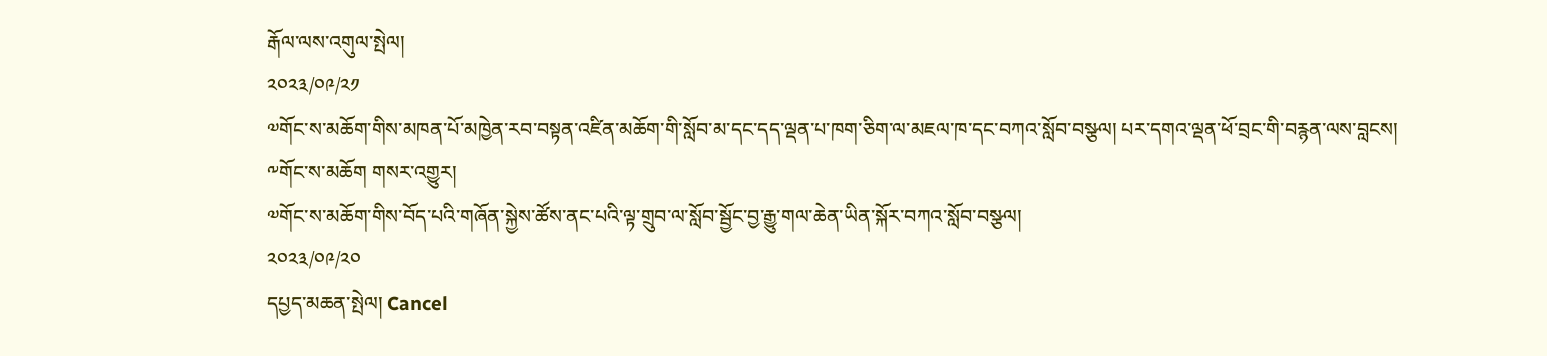རྒོལ་ལས་འགུལ་སྤེལ།
༢༠༢༣/༠༩/༢༡
༧གོང་ས་མཆོག་གིས་མཁན་པོ་མཁྱེན་རབ་བསྟན་འཛིན་མཆོག་གི་སློབ་མ་དང་དད་ལྡན་པ་ཁག་ཅིག་ལ་མཇལ་ཁ་དང་བཀའ་སློབ་བསྩལ། པར་དགའ་ལྡན་ཕོ་བྲང་གི་བརྙན་ལས་བླངས།
༸གོང་ས་མཆོག གསར་འགྱུར།
༧གོང་ས་མཆོག་གིས་བོད་པའི་གཞོན་སྐྱེས་ཚོས་ནང་པའི་ལྟ་གྲུབ་ལ་སློབ་སྦྱོང་བྱ་རྒྱུ་གལ་ཆེན་ཡིན་སྐོར་བཀའ་སློབ་བསྩལ།
༢༠༢༣/༠༩/༢༠
དཔྱད་མཆན་སྤེལ། Cancel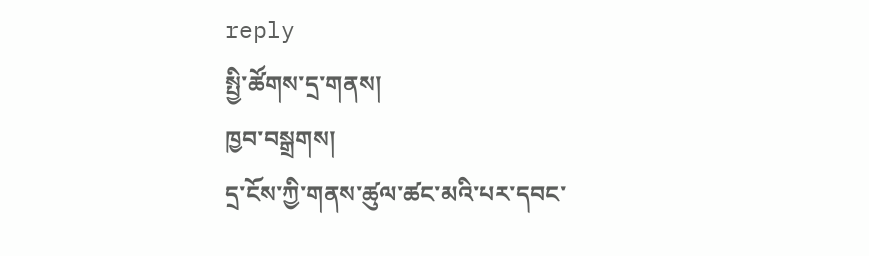reply
སྤྱི་ཚོགས་དྲ་གནས།
ཁྱབ་བསྒྲགས།
དྲ་ངོས་ཀྱི་གནས་ཚུལ་ཚང་མའི་པར་དབང་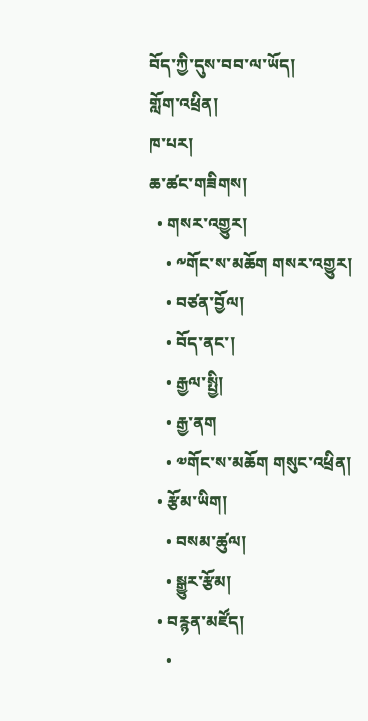བོད་ཀྱི་དུས་བབ་ལ་ཡོད།
གློག་འཕྲིན།
ཁ་པར།
ཆ་ཚང་གཟིགས།
  • གསར་འགྱུར།
    • ༸གོང་ས་མཆོག གསར་འགྱུར།
    • བཙན་བྱོལ།
    • བོད་ནང་།
    • རྒྱལ་སྤྱི།
    • རྒྱ་ནག
    • ༧གོང་ས་མཆོག གསུང་འཕྲིན།
  • རྩོམ་ཡིག།
    • བསམ་ཚུལ།
    • སྒྱུར་རྩོམ།
  • བརྙན་མཛོད།
    •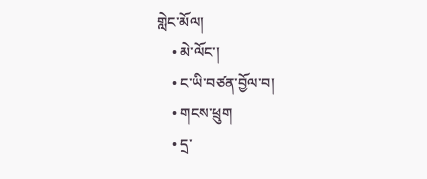གླེང་མོལ།
    • མེ་ལོང་།
    • ང་ཡི་བཙན་བྱོལ་བ།
    • གངས་ཕྲུག
    • དྲ་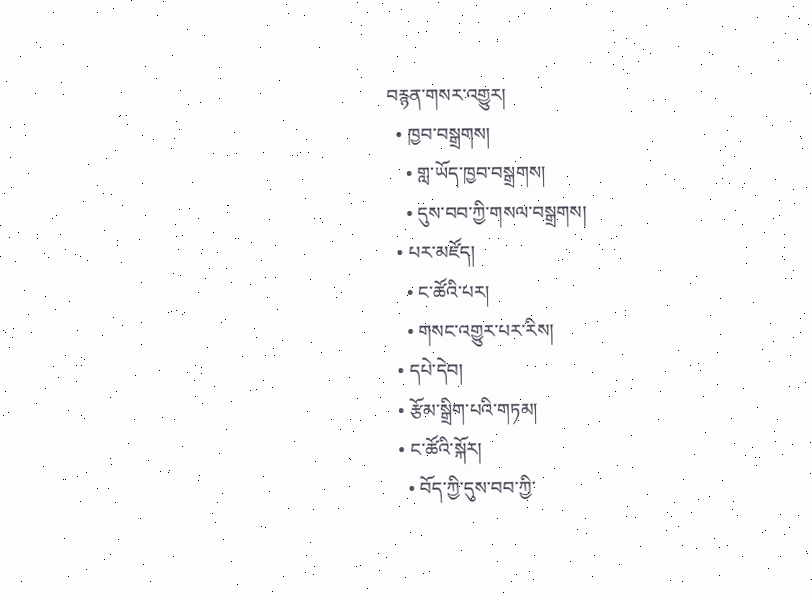བརྙན་གསར་འགྱུར།
  • ཁྱབ་བསྒྲགས།
    • གླ་ཡོད་ཁྱབ་བསྒྲགས།
    • དུས་བབ་ཀྱི་གསལ་བསྒྲགས།
  • པར་མཛོད།
    • ང་ཚོའི་པར།
    • གསང་འགྱུར་པར་རིས།
  • དཔེ་དེབ།
  • རྩོམ་སྒྲིག་པའི་གཏམ།
  • ང་ཚོའི་སྐོར།
    • བོད་ཀྱི་དུས་བབ་ཀྱི་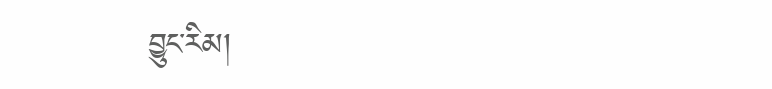བྱུང་རིམ།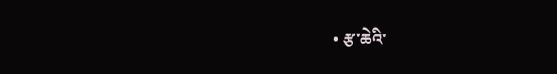• རྩ་ཆེའི་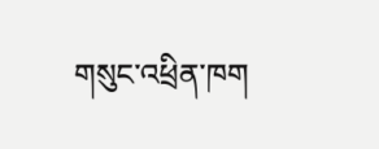གསུང་འཕྲིན་ཁག